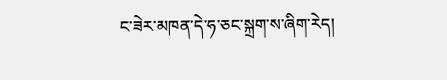ང་ཟེར་མཁན་དེ་ཧ་ཅང་སྐྲག་ས་ཞིག་རེད།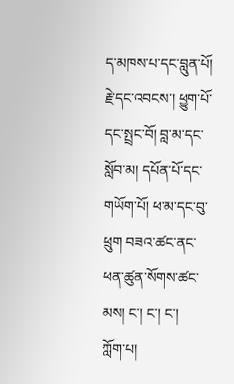ད་མཁས་པ་དང་བླུན་པོ། རྗེ་དང་འབངས་། ཕྱུག་པོ་དང་སྤྲང་བོ། བླ་མ་དང་སློབ་མ། དཔོན་པོ་དང་གཡོག་པོ། ཕ་མ་དང་བུ་ཕྲུག བཟའ་ཚང་ནང་ཕན་ཚུན་སོགས་ཚང་མས། ང་། ང་། ང་།
ཀློག་པ།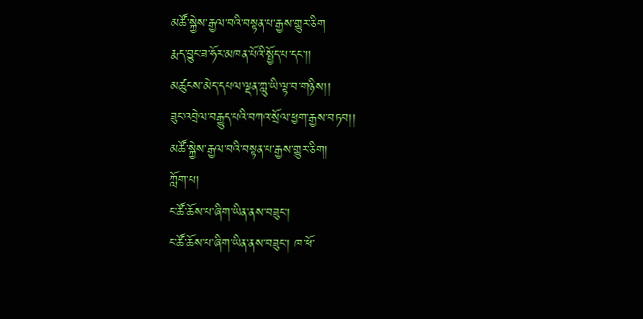མཚོ་སྐྱེས་རྒྱལ་བའི་བསྟན་པ་རྒྱས་གྱུར་ཅིག
རྨད་བྱུང་ཟ་ཧོར་མཁན་པོའི་སྤྱོད་པ་དང་།།
མཚུངས་མེད་དཔལ་ལྡན་ཀླུ་ཡི་ལྟ་བ་གཉིས།།
ཟུང་འབྲེལ་བརྒྱུད་པའི་བཀའ་སྲོལ་ཕྱག་རྒྱས་བཏབ།།
མཚོ་སྐྱེས་རྒྱལ་བའི་བསྟན་པ་རྒྱས་གྱུར་ཅིག།
ཀློག་པ།
ང་ཚོ་ཆོས་པ་ཞིག་ཡིན་ནས་བཟུང་།
ང་ཚོ་ཆོས་པ་ཞིག་ཡིན་ནས་བཟུང་། ཁ་ཕོ་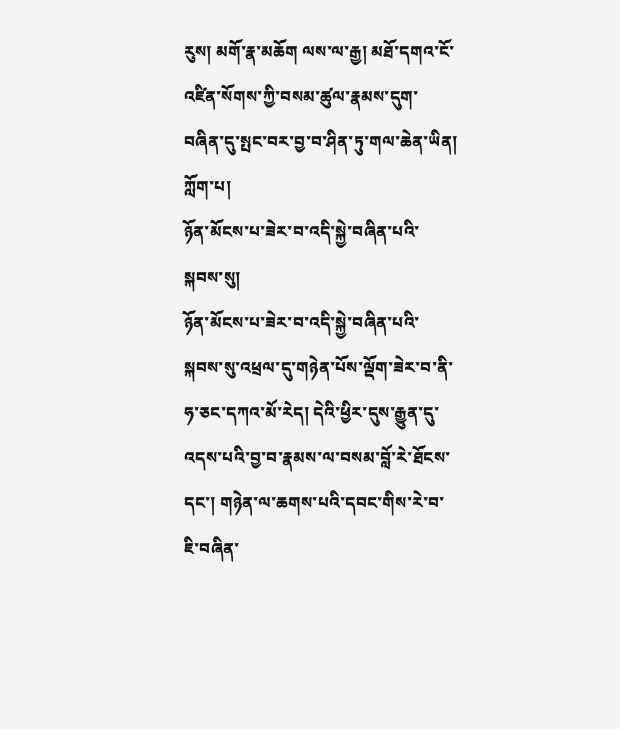རུས། མགོ་རྣ་མཆོག ལས་ལ་རྒྱ། མཐོ་དགའ་ངོ་འཛིན་སོགས་ཀྱི་བསམ་ཚུལ་རྣམས་དུག་བཞིན་དུ་སྤང་བར་བྱ་བ་ཤིན་ཏུ་གལ་ཆེན་ཡིན།
ཀློག་པ།
ཉོན་མོངས་པ་ཟེར་བ་འདི་སྐྱེ་བཞིན་པའི་སྐབས་སུ།
ཉོན་མོངས་པ་ཟེར་བ་འདི་སྐྱེ་བཞིན་པའི་སྐབས་སུ་འཕྲལ་དུ་གཉེན་པོས་ལྡོག་ཟེར་བ་ནི་ཧ་ཅང་དཀའ་མོ་རེད། དེའི་ཕྱིར་དུས་རྒྱུན་དུ་འདས་པའི་བྱ་བ་རྣམས་ལ་བསམ་བློ་རེ་ཐོངས་དང་། གཉེན་ལ་ཆགས་པའི་དབང་གིས་རེ་བ་ཇི་བཞིན་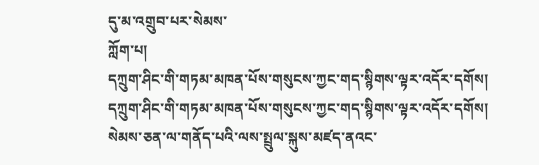དུ་མ་འགྲུབ་པར་སེམས་
ཀློག་པ།
དཀྲུག་ཤིང་གི་གཏམ་མཁན་པོས་གསུངས་ཀྱང་གད་སྙིགས་ལྟར་འདོར་དགོས།
དཀྲུག་ཤིང་གི་གཏམ་མཁན་པོས་གསུངས་ཀྱང་གད་སྙིགས་ལྟར་འདོར་དགོས། སེམས་ཅན་ལ་གནོད་པའི་ལས་སྤྲུལ་སྐུས་མཛད་ནའང་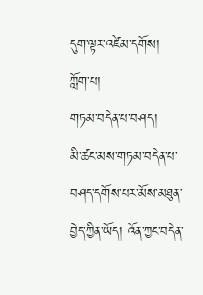དུག་ལྟར་འཛེམ་དགོས།
ཀློག་པ།
གཏམ་བདེན་པ་བཤད།
མི་ཚང་མས་གཏམ་བདེན་པ་བཤད་དགོས་པར་མོས་མཐུན་བྱེད་ཀྱིན་ཡོད། འོན་ཀྱང་བདེན་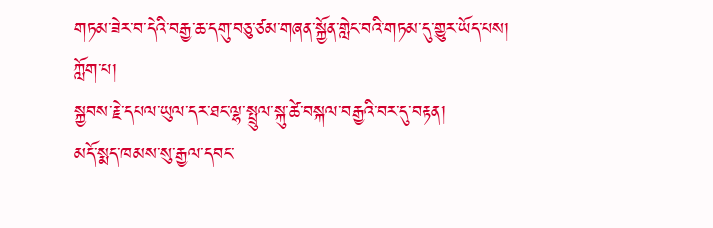གཏམ་ཟེར་བ་དེའི་བརྒྱ་ཆ་དགུ་བཅུ་ཙམ་གཞན་སྐྱོན་གླེང་བའི་གཏམ་དུ་གྱུར་ཡོད་པས།
ཀློག་པ།
སྐྱབས་རྗེ་དཔལ་ཡུལ་དར་ཐང་ལྷ་སྤྲུལ་སྐུ་ཚེ་བསྐལ་བརྒྱའི་བར་དུ་བརྟན།
མདོ་སྨད་ཁམས་སུ་རྒྱལ་དབང་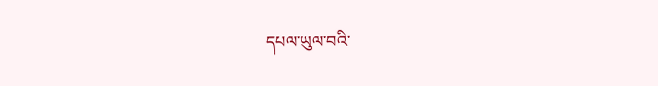དཔལ་ཡུལ་བའི་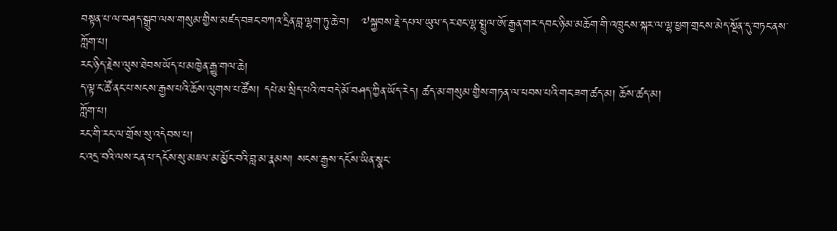བསྟན་པ་ལ་བཤད་སྒྲུབ་ལས་གསུམ་གྱིས་མཛད་བཟང་བཀའ་དྲིན་བླ་ལྷག་ཏུ་ཆེ་བ།   ༧སྐྱབས་རྗེ་དཔལ་ཡུལ་དར་ཐང་ལྷ་སྤྲུལ་ཨོ་རྒྱན་གར་དབང་ཉི་མ་མཆོག་གི་འཁྲུངས་སྐར་ལ་ལྷ་ཕྱག་གྲངས་མེད་སྔོན་དུ་བཏང་ནས་
ཀློག་པ།
རང་ཉིད་རྗེས་ལུས་ཐེབས་ཡོད་པ་མཁྱེན་རྒྱུ་གལ་ཆེ།
ད་ལྟ་ང་ཚོ་ནང་པ་སངས་རྒྱས་པའི་ཆོས་ལུགས་པ་ཚོས། དཔེ་མ་སྲིད་པའི་ཁ་བདེ་མོ་བཤད་ཀྱིན་ཡོད་རེད། ཚད་མ་གསུམ་གྱིས་གཏན་ལ་ཕབས་པའི་གང་ཟག་ཚད་མ། ཆོས་ཚད་མ།
ཀློག་པ།
རང་གི་རང་ལ་གྲོས་སུ་འདེབས་པ།
ང་འདྲ་བའི་ལས་ངན་པ་དངོས་སུ་མཇལ་མ་མྱོང་བའི་བླ་མ་རྣམས། སངས་རྒྱས་དངོས་ཡིན་སྣང་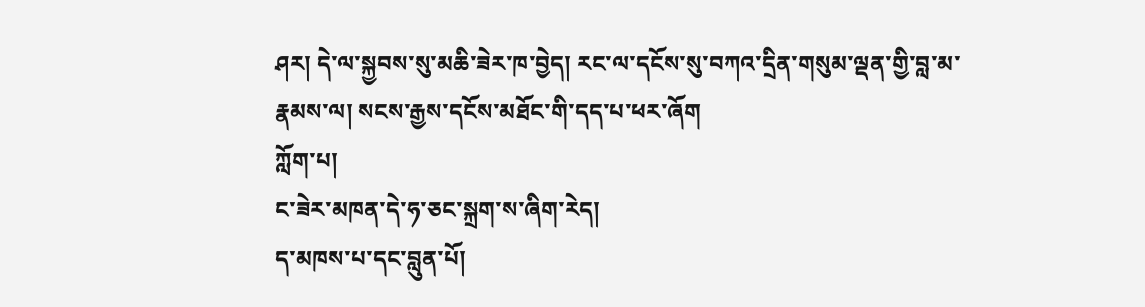ཤར། དེ་ལ་སྐྱབས་སུ་མཆི་ཟེར་ཁ་བྱེད། རང་ལ་དངོས་སུ་བཀའ་དྲིན་གསུམ་ལྡན་གྱི་བླ་མ་རྣམས་ལ། སངས་རྒྱས་དངོས་མཐོང་གི་དད་པ་ཕར་ཞོག
ཀློག་པ།
ང་ཟེར་མཁན་དེ་ཧ་ཅང་སྐྲག་ས་ཞིག་རེད།
ད་མཁས་པ་དང་བླུན་པོ།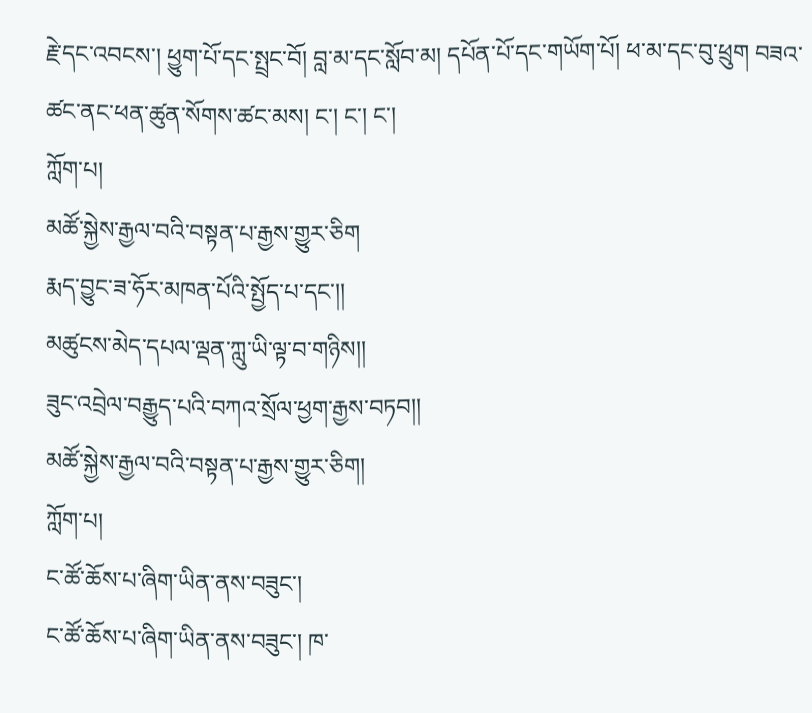རྗེ་དང་འབངས་། ཕྱུག་པོ་དང་སྤྲང་བོ། བླ་མ་དང་སློབ་མ། དཔོན་པོ་དང་གཡོག་པོ། ཕ་མ་དང་བུ་ཕྲུག བཟའ་ཚང་ནང་ཕན་ཚུན་སོགས་ཚང་མས། ང་། ང་། ང་།
ཀློག་པ།
མཚོ་སྐྱེས་རྒྱལ་བའི་བསྟན་པ་རྒྱས་གྱུར་ཅིག
རྨད་བྱུང་ཟ་ཧོར་མཁན་པོའི་སྤྱོད་པ་དང་།།
མཚུངས་མེད་དཔལ་ལྡན་ཀླུ་ཡི་ལྟ་བ་གཉིས།།
ཟུང་འབྲེལ་བརྒྱུད་པའི་བཀའ་སྲོལ་ཕྱག་རྒྱས་བཏབ།།
མཚོ་སྐྱེས་རྒྱལ་བའི་བསྟན་པ་རྒྱས་གྱུར་ཅིག།
ཀློག་པ།
ང་ཚོ་ཆོས་པ་ཞིག་ཡིན་ནས་བཟུང་།
ང་ཚོ་ཆོས་པ་ཞིག་ཡིན་ནས་བཟུང་། ཁ་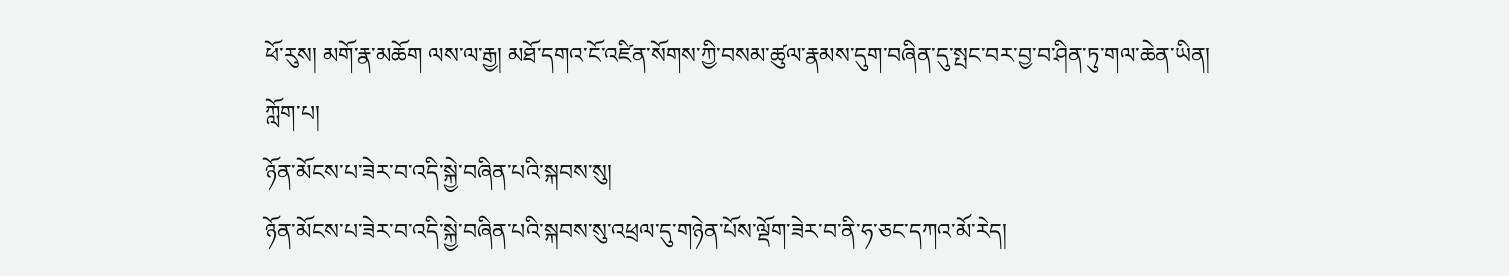ཕོ་རུས། མགོ་རྣ་མཆོག ལས་ལ་རྒྱ། མཐོ་དགའ་ངོ་འཛིན་སོགས་ཀྱི་བསམ་ཚུལ་རྣམས་དུག་བཞིན་དུ་སྤང་བར་བྱ་བ་ཤིན་ཏུ་གལ་ཆེན་ཡིན།
ཀློག་པ།
ཉོན་མོངས་པ་ཟེར་བ་འདི་སྐྱེ་བཞིན་པའི་སྐབས་སུ།
ཉོན་མོངས་པ་ཟེར་བ་འདི་སྐྱེ་བཞིན་པའི་སྐབས་སུ་འཕྲལ་དུ་གཉེན་པོས་ལྡོག་ཟེར་བ་ནི་ཧ་ཅང་དཀའ་མོ་རེད།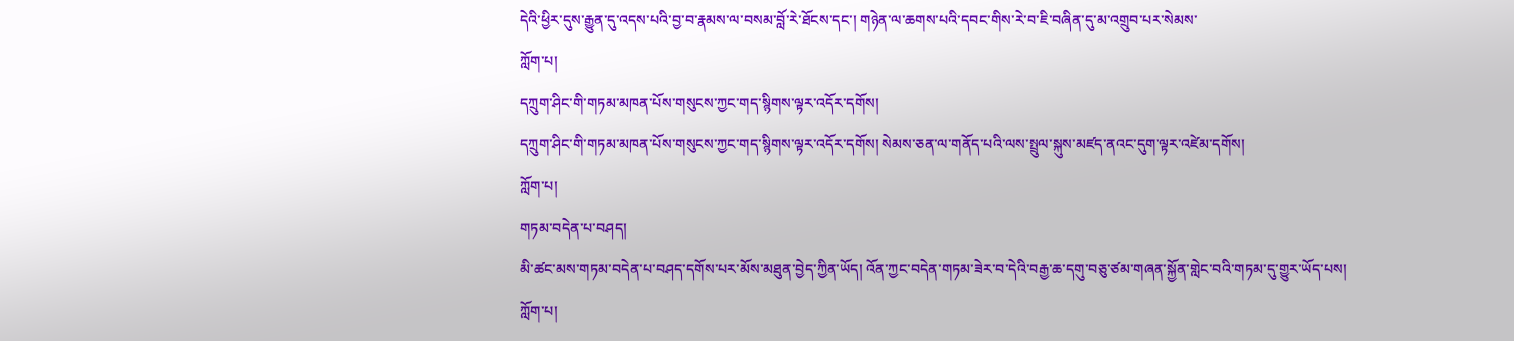དེའི་ཕྱིར་དུས་རྒྱུན་དུ་འདས་པའི་བྱ་བ་རྣམས་ལ་བསམ་བློ་རེ་ཐོངས་དང་། གཉེན་ལ་ཆགས་པའི་དབང་གིས་རེ་བ་ཇི་བཞིན་དུ་མ་འགྲུབ་པར་སེམས་
ཀློག་པ།
དཀྲུག་ཤིང་གི་གཏམ་མཁན་པོས་གསུངས་ཀྱང་གད་སྙིགས་ལྟར་འདོར་དགོས།
དཀྲུག་ཤིང་གི་གཏམ་མཁན་པོས་གསུངས་ཀྱང་གད་སྙིགས་ལྟར་འདོར་དགོས། སེམས་ཅན་ལ་གནོད་པའི་ལས་སྤྲུལ་སྐུས་མཛད་ནའང་དུག་ལྟར་འཛེམ་དགོས།
ཀློག་པ།
གཏམ་བདེན་པ་བཤད།
མི་ཚང་མས་གཏམ་བདེན་པ་བཤད་དགོས་པར་མོས་མཐུན་བྱེད་ཀྱིན་ཡོད། འོན་ཀྱང་བདེན་གཏམ་ཟེར་བ་དེའི་བརྒྱ་ཆ་དགུ་བཅུ་ཙམ་གཞན་སྐྱོན་གླེང་བའི་གཏམ་དུ་གྱུར་ཡོད་པས།
ཀློག་པ།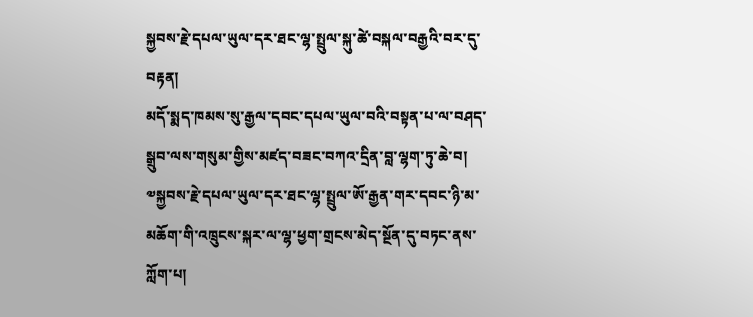སྐྱབས་རྗེ་དཔལ་ཡུལ་དར་ཐང་ལྷ་སྤྲུལ་སྐུ་ཚེ་བསྐལ་བརྒྱའི་བར་དུ་བརྟན།
མདོ་སྨད་ཁམས་སུ་རྒྱལ་དབང་དཔལ་ཡུལ་བའི་བསྟན་པ་ལ་བཤད་སྒྲུབ་ལས་གསུམ་གྱིས་མཛད་བཟང་བཀའ་དྲིན་བླ་ལྷག་ཏུ་ཆེ་བ།   ༧སྐྱབས་རྗེ་དཔལ་ཡུལ་དར་ཐང་ལྷ་སྤྲུལ་ཨོ་རྒྱན་གར་དབང་ཉི་མ་མཆོག་གི་འཁྲུངས་སྐར་ལ་ལྷ་ཕྱག་གྲངས་མེད་སྔོན་དུ་བཏང་ནས་
ཀློག་པ།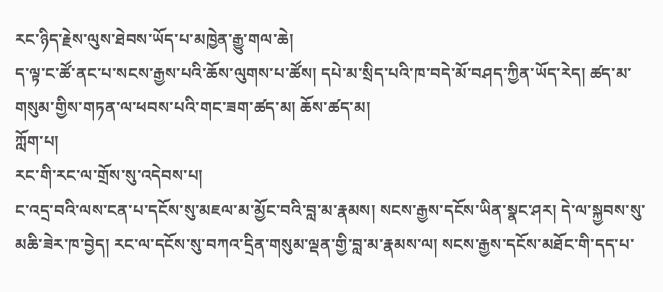རང་ཉིད་རྗེས་ལུས་ཐེབས་ཡོད་པ་མཁྱེན་རྒྱུ་གལ་ཆེ།
ད་ལྟ་ང་ཚོ་ནང་པ་སངས་རྒྱས་པའི་ཆོས་ལུགས་པ་ཚོས། དཔེ་མ་སྲིད་པའི་ཁ་བདེ་མོ་བཤད་ཀྱིན་ཡོད་རེད། ཚད་མ་གསུམ་གྱིས་གཏན་ལ་ཕབས་པའི་གང་ཟག་ཚད་མ། ཆོས་ཚད་མ།
ཀློག་པ།
རང་གི་རང་ལ་གྲོས་སུ་འདེབས་པ།
ང་འདྲ་བའི་ལས་ངན་པ་དངོས་སུ་མཇལ་མ་མྱོང་བའི་བླ་མ་རྣམས། སངས་རྒྱས་དངོས་ཡིན་སྣང་ཤར། དེ་ལ་སྐྱབས་སུ་མཆི་ཟེར་ཁ་བྱེད། རང་ལ་དངོས་སུ་བཀའ་དྲིན་གསུམ་ལྡན་གྱི་བླ་མ་རྣམས་ལ། སངས་རྒྱས་དངོས་མཐོང་གི་དད་པ་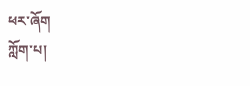ཕར་ཞོག
ཀློག་པ།